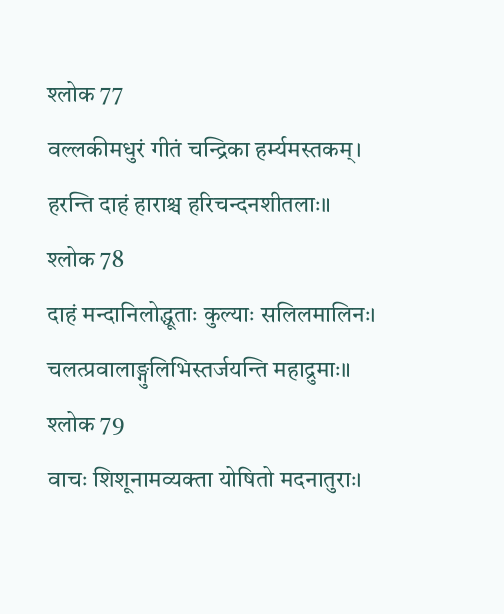श्लोक 77
वल्लकीमधुरं गीतं चन्द्रिका हर्म्यमस्तकम्।
हरन्ति दाहं हाराश्च हरिचन्दनशीतलाः॥
श्लोक 78
दाहं मन्दानिलोद्धूताः कुल्याः सलिलमालिनः।
चलत्प्रवालाङ्गुलिभिस्तर्जयन्ति महाद्रुमाः॥
श्लोक 79
वाचः शिशूनामव्यक्ता योषितो मदनातुराः।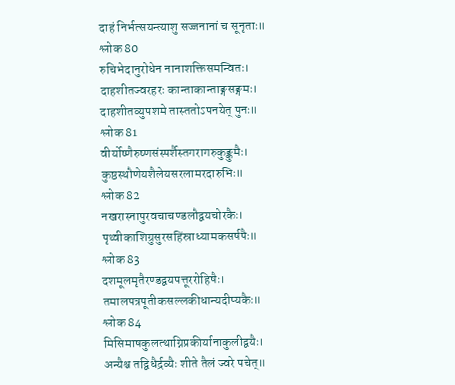दाहं निर्भत्सयन्त्याशु सज्जनानां च सूनृताः॥
श्लोक 80
रुचिभेदानुरोधेन नानाशक्तिसमन्वितः।
दाहशीतज्वरहरः कान्ताकान्ताङ्गसङ्गमः।
दाहशीतव्युपशमे तास्ततोऽपनयेत् पुनः॥
श्लोक 81
वीर्योष्णैरुष्णसंस्पर्शैस्तगरागरुकुङ्कुमैः।
कुष्ठस्थौणेयशैलेयसरलामरदारुभिः॥
श्लोक 82
नखरास्नापुरवचाचण्डलौद्वयचोरकैः।
पृथ्वीकाशिग्रुसुरसहिंस्राध्यामकसर्षपैः॥
श्लोक 83
दशमूलमृतैरण्डद्वयपत्तूररोहिषैः।
तमालपत्रपूतीकसल्लकीधान्यदीप्यकैः॥
श्लोक 84
मिसिमाषकुलत्थाग्निप्रकीर्यानाकुलीद्वयैः।
अन्यैश्च तद्विधैर्द्रव्यैः शीते तैलं ज्वरे पचेत्॥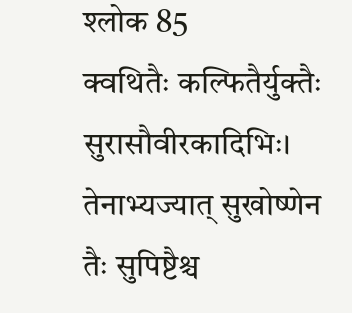श्लोक 85
क्वथितैः कल्फितैर्युक्तैः सुरासौवीरकादिभिः।
तेनाभ्यज्यात् सुखोष्णेन तैः सुपिष्टैश्च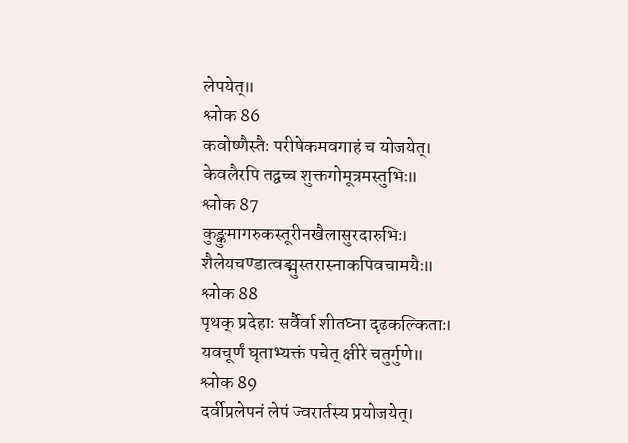लेपयेत्॥
श्लोक 86
कवोष्णैस्तैः परीषेकमवगाहं च योजयेत्।
केवलैरपि तद्वच्च शुक्तगोमूत्रमस्तुभिः॥
श्लोक 87
कुङ्कुमागरुकस्तूरीनखैलासुरदारुभिः।
शैलेयचण्डात्वङ्मुस्तरास्नाकपिवचामयैः॥
श्लोक 88
पृथक् प्रदेहाः सर्वैर्वा शीतघ्ना दृढकल्किताः।
यवचूर्णं घृताभ्यक्तं पचेत् क्षीरे चतुर्गुणे॥
श्लोक 89
दर्वीप्रलेपनं लेपं ज्वरार्तस्य प्रयोजयेत्।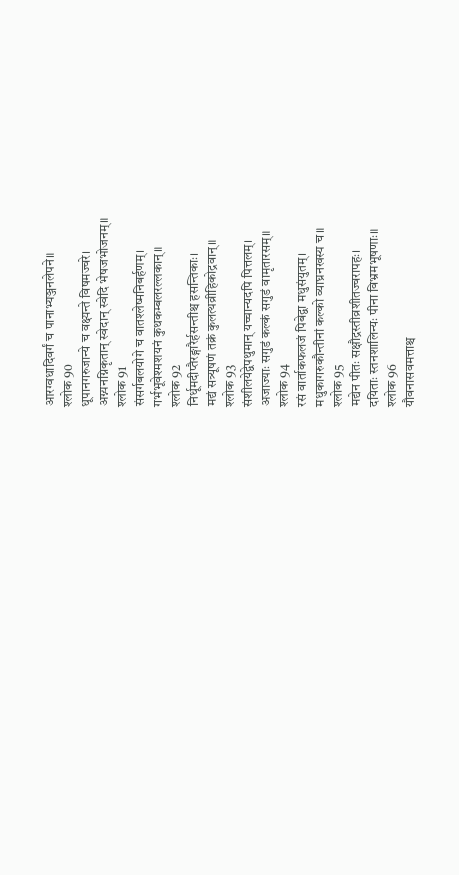आरग्वधादिवर्गं च पानाभ्यञ्जनलेपने॥
श्लोक 90
धूपानगरुजान्ये च वक्ष्यन्ते विषमज्वरे।
अग्न्यनग्निकृतान् स्वेदान् स्वेदि भेषजभोजनम्॥
श्लोक 91
संसर्गबलयोगे च वातश्लेष्मनिबर्हणम्।
गर्भभूवेश्मशयनं कुथकम्बलरल्लकान्॥
श्लोक 92
निर्धूमदीप्तैरङ्गारैर्हसन्तीश्च हसन्तिकाः।
मद्यं सत्र्यूषणं तक्रं कुलत्थव्रीहिकोद्रवान्॥
श्लोक 93
संशीलयेद्वेपथुमान् यच्चान्यदपि पित्तलम्।
अजाज्याः सगुडं कल्कं सगुडं वामृतारसम्॥
श्लोक 94
रसं वार्ताकफलजं पिबेद्वा मधुसंयुतम्।
मधुकागरुकौन्तीनां कल्को व्याघ्रनखस्य च॥
श्लोक 95
मद्येन पीतः सक्षौद्रस्तीव्रशीतज्वरापहः।
दयिताः स्तनशालिन्यः पीना विभ्रमभूषणाः॥
श्लोक 96
यौवनासवमत्ताश्च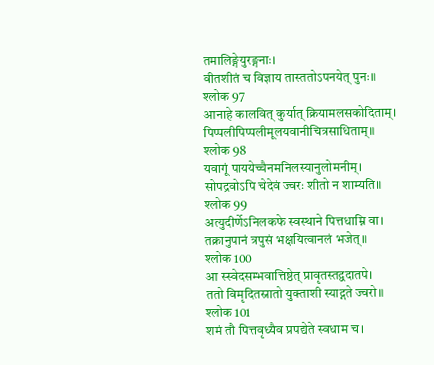तमालिङ्गेयुरङ्गनाः।
वीतशीतं च विज्ञाय तास्ततोऽपनयेत् पुनः॥
श्लोक 97
आनाहे कालवित् कुर्यात् क्रियामलसकोदिताम्।
पिप्पलीपिप्पलीमूलयवानीचित्रसाधिताम्॥
श्लोक 98
यवागूं पाययेच्चैनमनिलस्यानुलोमनीम्।
सोपद्रवोऽपि चेदेवं ज्वरः शीतो न शाम्यति॥
श्लोक 99
अत्युदीर्णेऽनिलकफे स्वस्थाने पित्तधाम्नि वा।
तक्रानुपानं त्रपुसं भक्षयित्वानलं भजेत्॥
श्लोक 100
आ स्स्वेदसम्भवात्तिष्ठेत् प्रावृतस्तद्वदातपे।
ततो विमृदितस्नातो युक्ताशी स्याद्गते ज्वरो॥
श्लोक 101
शमं तौ पित्तवृध्यैव प्रपद्येते स्वधाम च।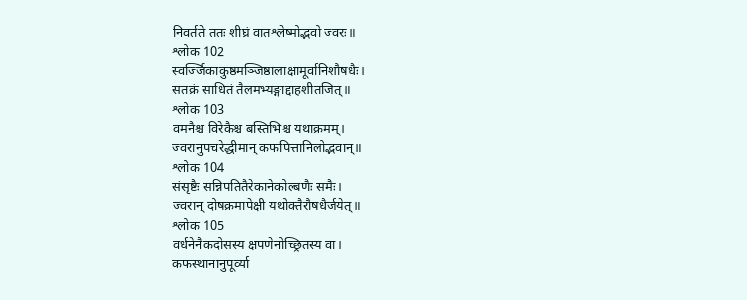निवर्तते ततः शीघ्रं वातश्लेष्मोद्भवो ज्वरः॥
श्लोक 102
स्वर्ज्जिकाकुष्ठमञ्जिष्ठालाक्षामूर्वानिशौषधैः।
सतक्रं साधितं तैलमभ्यङ्गाद्दाहशीतजित्॥
श्लोक 103
वमनैश्च विरेकैश्च बस्तिभिश्च यथाक्रमम्।
ज्वरानुपचरेद्धीमान् कफपित्तानिलोद्भवान्॥
श्लोक 104
संसृष्टैः सन्निपतितैरेकानेकोल्बणैः समैः।
ज्वरान् दोषक्रमापेक्षी यथोक्तैरौषधैर्जयेत्॥
श्लोक 105
वर्धनेनैकदोसस्य क्षपणेनोच्छ्रितस्य वा।
कफस्थानानुपूर्व्या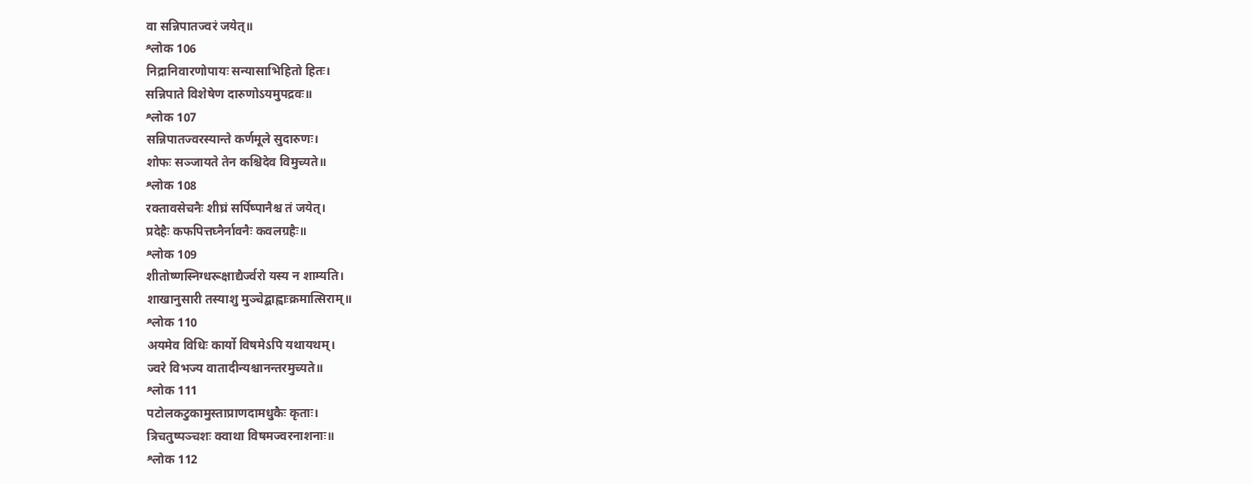वा सन्निपातज्वरं जयेत्॥
श्लोक 106
निद्रानिवारणोपायः सन्यासाभिहितो हितः।
सन्निपाते विशेषेण दारुणोऽयमुपद्रवः॥
श्लोक 107
सन्निपातज्वरस्यान्ते कर्णमूले सुदारुणः।
शोफः सञ्जायते तेन कश्चिदेव विमुच्यते॥
श्लोक 108
रक्तावसेचनैः शीघ्रं सर्पिष्पानैश्च तं जयेत्।
प्रदेहैः कफपित्तघ्नैर्नावनैः कवलग्रहैः॥
श्लोक 109
शीतोष्णस्निग्धरूक्षाद्यैर्ज्वरो यस्य न शाम्यति।
शाखानुसारी तस्याशु मुञ्चेद्बाह्वाःक्रमात्सिराम्॥
श्लोक 110
अयमेव विधिः कार्यो विषमेऽपि यथायथम्।
ज्वरे विभज्य वातादीन्यश्चानन्तरमुच्यते॥
श्लोक 111
पटोलकटुकामुस्ताप्राणदामधुकैः कृताः।
त्रिचतुष्पञ्चशः क्वाथा विषमज्वरनाशनाः॥
श्लोक 112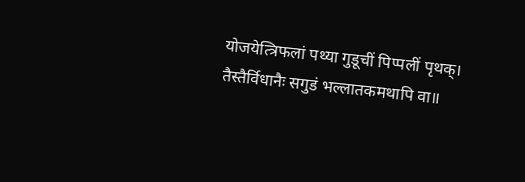योजयेत्त्रिफलां पथ्या गुडूचीं पिप्पलीं पृथक्।
तैस्तैर्विधानैः सगुडं भल्लातकमथापि वा॥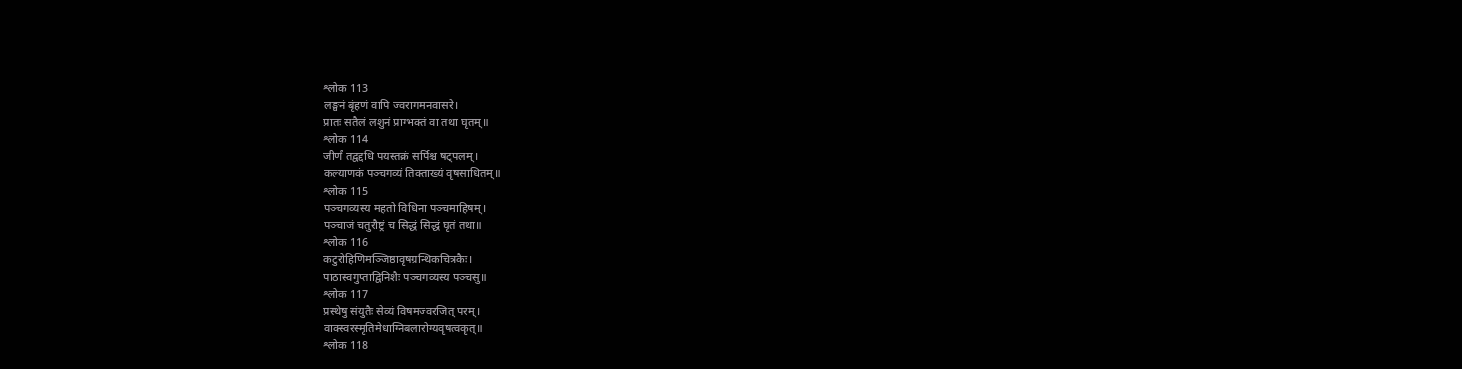श्लोक 113
लङ्घनं बृंहणं वापि ज्वरागमनवासरे।
प्रातः सतैलं लशुनं प्राग्भक्तं वा तथा घृतम्॥
श्लोक 114
जीर्णं तद्वद्दधि पयस्तक्रं सर्पिश्च षट्पलम्।
कल्याणकं पञ्चगव्यं तिक्ताख्यं वृषसाधितम्॥
श्लोक 115
पञ्चगव्यस्य महतो विधिना पञ्चमाहिषम्।
पञ्चाजं चतुरौष्ट्रं च सिद्धं सिद्धं घृतं तथा॥
श्लोक 116
कटुरोहिणिमञ्जिष्ठावृषग्रन्थिकचित्रकैः।
पाठास्वगुप्ताद्विनिशैः पञ्चगव्यस्य पञ्चसु॥
श्लोक 117
प्रस्थेषु संयुतैः सेव्यं विषमज्वरजित् परम्।
वाक्स्वरस्मृतिमेधाग्निबलारोग्यवृषत्वकृत्॥
श्लोक 118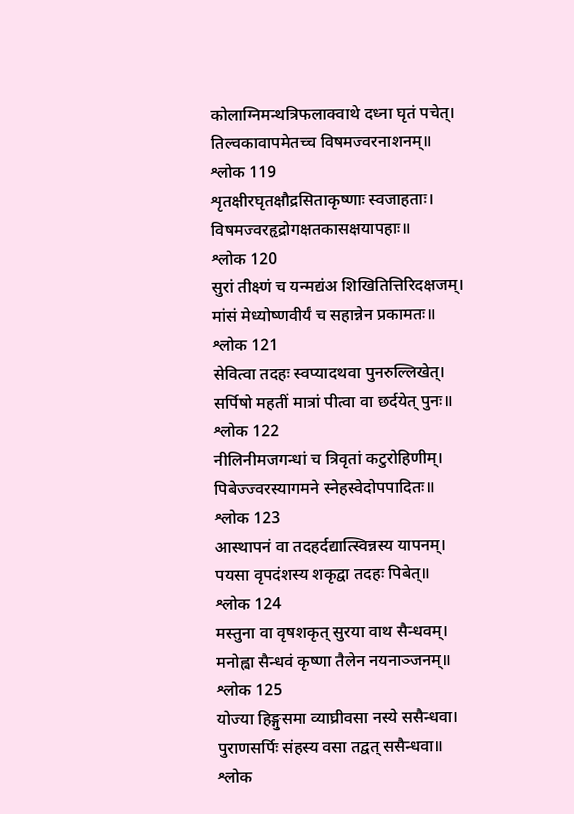कोलाग्निमन्थत्रिफलाक्वाथे दध्ना घृतं पचेत्।
तिल्वकावापमेतच्च विषमज्वरनाशनम्॥
श्लोक 119
शृतक्षीरघृतक्षौद्रसिताकृष्णाः स्वजाहताः।
विषमज्वरहृद्रोगक्षतकासक्षयापहाः॥
श्लोक 120
सुरां तीक्ष्णं च यन्मद्यंअ शिखितित्तिरिदक्षजम्।
मांसं मेध्योष्णवीर्यं च सहान्नेन प्रकामतः॥
श्लोक 121
सेवित्वा तदहः स्वप्यादथवा पुनरुल्लिखेत्।
सर्पिषो महतीं मात्रां पीत्वा वा छर्दयेत् पुनः॥
श्लोक 122
नीलिनीमजगन्धां च त्रिवृतां कटुरोहिणीम्।
पिबेज्ज्वरस्यागमने स्नेहस्वेदोपपादितः॥
श्लोक 123
आस्थापनं वा तदहर्दद्यात्स्विन्नस्य यापनम्।
पयसा वृपदंशस्य शकृद्वा तदहः पिबेत्॥
श्लोक 124
मस्तुना वा वृषशकृत् सुरया वाथ सैन्धवम्।
मनोह्वा सैन्धवं कृष्णा तैलेन नयनाञ्जनम्॥
श्लोक 125
योज्या हिङ्गुसमा व्याघ्रीवसा नस्ये ससैन्धवा।
पुराणसर्पिः संहस्य वसा तद्वत् ससैन्धवा॥
श्लोक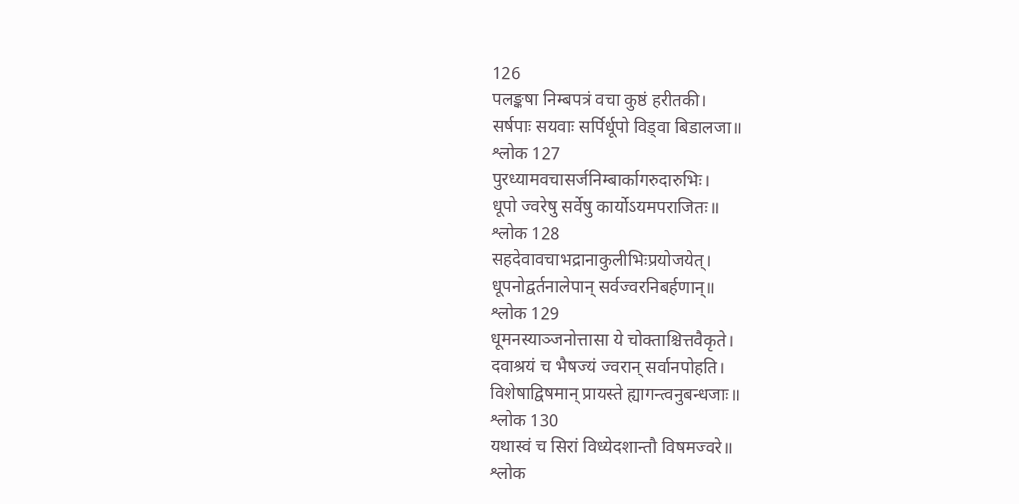126
पलङ्कषा निम्बपत्रं वचा कुष्ठं हरीतकी।
सर्षपाः सयवाः सर्पिर्धूपो विड्वा बिडालजा॥
श्लोक 127
पुरध्यामवचासर्जनिम्बार्कागरुदारुभिः।
धूपो ज्वरेषु सर्वेषु कार्योऽयमपराजितः॥
श्लोक 128
सहदेवावचाभद्रानाकुलीभिःप्रयोजयेत्।
धूपनोद्वर्तनालेपान् सर्वज्वरनिबर्हणान्॥
श्लोक 129
धूमनस्याञ्जनोत्तासा ये चोक्ताश्चित्तवैकृते।
दवाश्रयं च भैषज्यं ज्वरान् सर्वानपोहति।
विशेषाद्विषमान् प्रायस्ते ह्यागन्त्वनुबन्धजाः॥
श्लोक 130
यथास्वं च सिरां विध्येदशान्तौ विषमज्वरे॥
श्लोक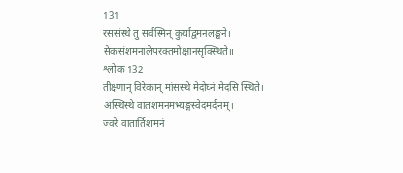131
रससंस्थे तु सर्वस्मिन् कुर्याद्वमनलङ्घने।
सेकसंशमनालेपरक्तमोक्षानसृक्स्थिते॥
श्लोक 132
तीक्ष्णान् विरेकान् मांसस्थे मेदोघ्नं मेदसि स्थिते।
अस्थिस्थे वातशमनमभ्यङ्गस्वेदमर्दनम्।
ज्वरे वातार्तिशमनं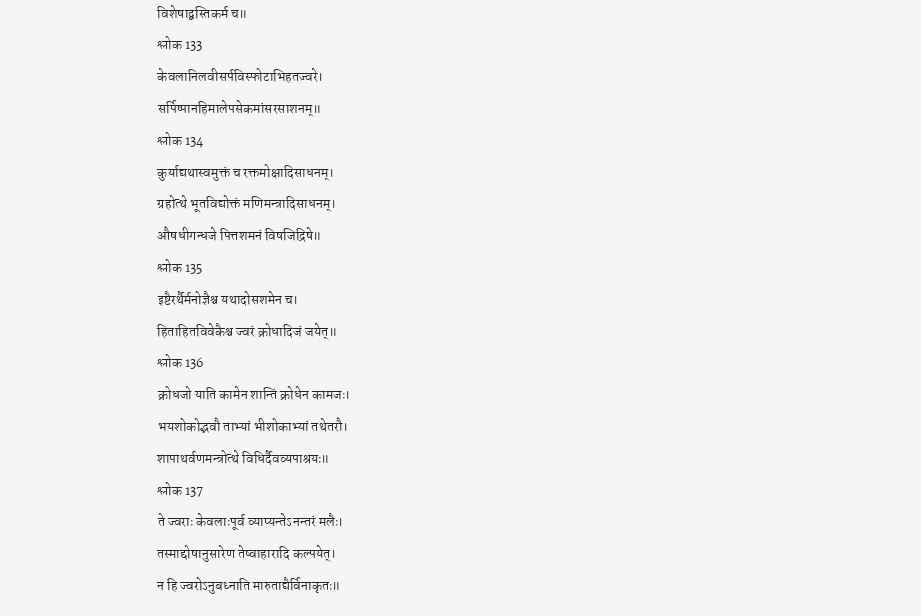विशेषाद्बस्तिकर्म च॥
श्लोक 133
केवलानिलवीसर्पविस्फोटाभिहतज्वरे।
सर्पिष्पानहिमालेपसेकमांसरसाशनम्॥
श्लोक 134
कुर्याद्यथास्वमुक्तं च रक्तमोक्षादिसाधनम्।
ग्रहोत्थे भूतविद्योक्तं मणिमन्त्रादिसाधनम्।
औषधीगन्धजे पित्तशमनं विषजिद्रिषे॥
श्लोक 135
इष्टैरर्थैर्मनोज्ञैश्च यथादोसशमेन च।
हिताहितविवेकैश्च ज्वरं क्रोधादिजं जयेत्॥
श्लोक 136
क्रोधजो याति कामेन शान्तिं क्रोधेन कामजः।
भयशोकोद्भवौ ताभ्यां भीशोकाभ्यां तथेतरौ।
शापाथर्वणमन्त्रोत्थे विधिर्दैवव्यपाश्रयः॥
श्लोक 137
ते ज्वराः केवलाःपूर्व व्याप्यन्तेऽनन्तरं मलैः।
तस्माद्दोषानुसारेण तेष्वाहारादि कल्पयेत्।
न हि ज्वरोऽनुबध्नाति मारुताद्यैर्विनाकृतः॥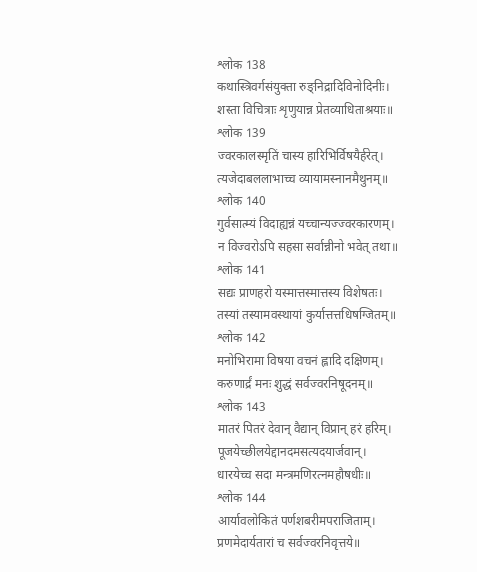श्लोक 138
कथास्त्रिवर्गसंयुक्ता रुङ्निद्रादिविनोदिनीः।
शस्ता विचित्राः शृणुयान्न प्रेतव्याधिताश्रयाः॥
श्लोक 139
ज्वरकालस्मृतिं चास्य हारिभिर्विषयैर्हरेत्।
त्यजेदाबललाभाच्च व्यायामस्नानमैथुनम्॥
श्लोक 140
गुर्वसात्म्यं विदाह्यन्नं यच्चान्यज्ज्वरकारणम्।
न विज्वरोऽपि सहसा सर्वान्नीनो भवेत् तथा॥
श्लोक 141
सद्यः प्राणहरो यस्मात्तस्मात्तस्य विशेषतः।
तस्यां तस्यामवस्थायां कुर्यात्तत्तधिषग्जितम्॥
श्लोक 142
मनोभिरामा विषया वचनं ह्लादि दक्षिणम्।
करुणार्द्रं मनः शुद्धं सर्वज्वरनिषूदनम्॥
श्लोक 143
मातरं पितरं देवान् वैद्यान् विप्रान् हरं हरिम्।
पूजयेच्छीलयेद्दानदमसत्यदयार्जवान्।
धारयेच्च सदा मन्त्रमणिरत्नमहौषधीः॥
श्लोक 144
आर्यावलोकितं पर्णशबरीमपराजिताम्।
प्रणमेदार्यतारां च सर्वज्वरनिवृत्तये॥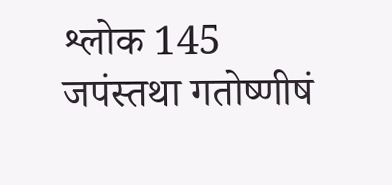श्लोक 145
जपंस्तथा गतोष्णीषं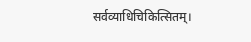सर्वव्याधिचिकित्सितम्।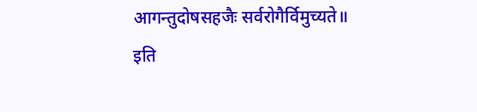आगन्तुदोषसहजैः सर्वरोगैर्विमुच्यते॥
इति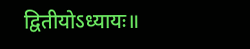द्वितीयोऽध्यायः॥